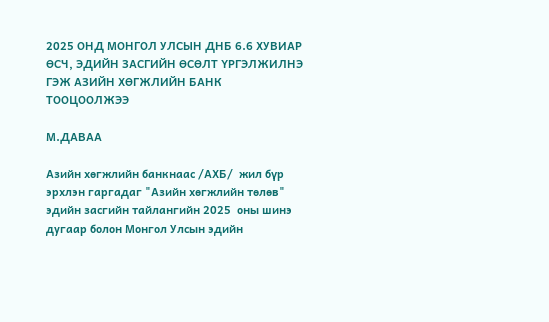2025 ОНД МОНГОЛ УЛСЫН ДНБ 6.6 ХУВИАР ӨСЧ, ЭДИЙН ЗАСГИЙН ӨСӨЛТ ҮРГЭЛЖИЛНЭ ГЭЖ АЗИЙН ХӨГЖЛИЙН БАНК ТООЦООЛЖЭЭ

М.ДАВАА

Азийн хөгжлийн банкнаас /АХБ/  жил бүр эрхлэн гаргадаг "Азийн хөгжлийн төлөв" эдийн засгийн тайлангийн 2025  оны шинэ дугаар болон Монгол Улсын эдийн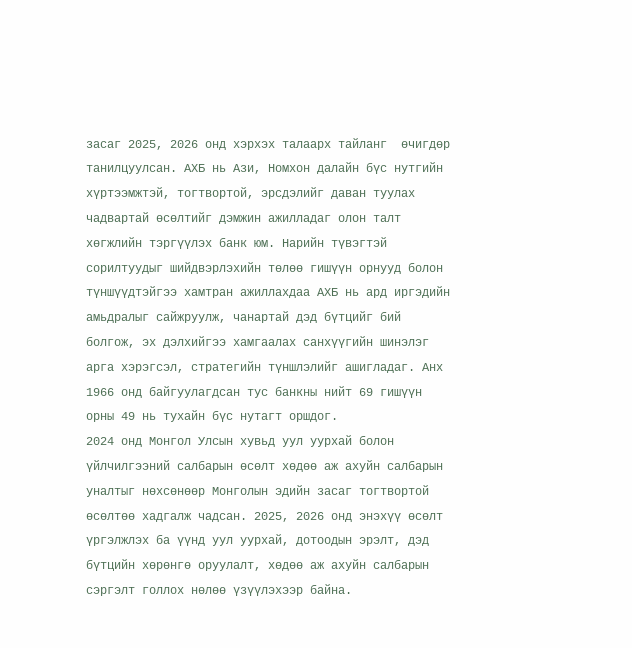засаг 2025, 2026 онд хэрхэх талаарх тайланг  өчигдөр танилцуулсан. АХБ нь Ази, Номхон далайн бүс нутгийн хүртээмжтэй, тогтвортой, эрсдэлийг даван туулах чадвартай өсөлтийг дэмжин ажилладаг олон талт хөгжлийн тэргүүлэх банк юм. Нарийн түвэгтэй сорилтуудыг шийдвэрлэхийн төлөө гишүүн орнууд болон түншүүдтэйгээ хамтран ажиллахдаа АХБ нь ард иргэдийн амьдралыг сайжруулж, чанартай дэд бүтцийг бий болгож, эх дэлхийгээ хамгаалах санхүүгийн шинэлэг арга хэрэгсэл, стратегийн түншлэлийг ашигладаг. Анх 1966 онд байгуулагдсан тус банкны нийт 69 гишүүн орны 49 нь тухайн бүс нутагт оршдог.
2024 онд Монгол Улсын хувьд уул уурхай болон үйлчилгээний салбарын өсөлт хөдөө аж ахуйн салбарын уналтыг нөхсөнөөр Монголын эдийн засаг тогтвортой өсөлтөө хадгалж чадсан. 2025, 2026 онд энэхүү өсөлт үргэлжлэх ба үүнд уул уурхай, дотоодын эрэлт, дэд бүтцийн хөрөнгө оруулалт, хөдөө аж ахуйн салбарын сэргэлт голлох нөлөө үзүүлэхээр байна.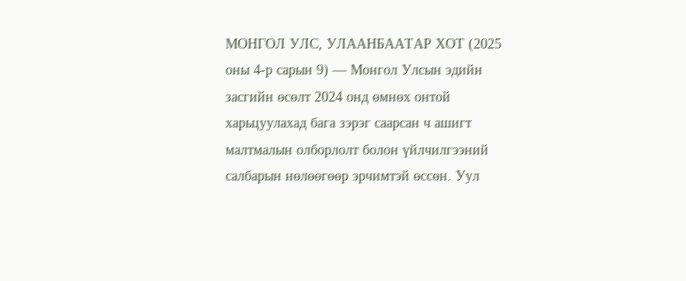МОНГОЛ УЛС, УЛААНБААТАР ХОТ (2025 оны 4-р сарын 9) — Монгол Улсын эдийн засгийн өсөлт 2024 онд өмнөх онтой харьцуулахад бага зэрэг саарсан ч ашигт малтмалын олборлолт болон үйлчилгээний салбарын нөлөөгөөр эрчимтэй өссөн. Уул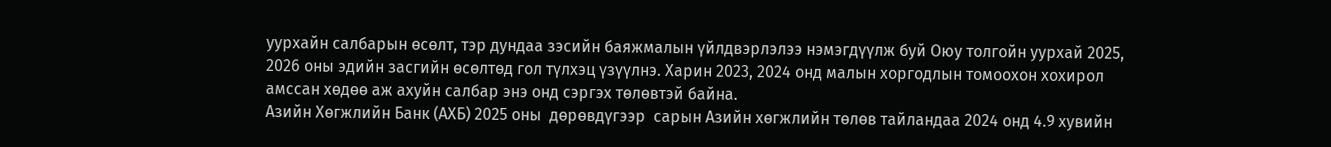уурхайн салбарын өсөлт, тэр дундаа зэсийн баяжмалын үйлдвэрлэлээ нэмэгдүүлж буй Оюу толгойн уурхай 2025, 2026 оны эдийн засгийн өсөлтөд гол түлхэц үзүүлнэ. Харин 2023, 2024 онд малын хоргодлын томоохон хохирол амссан хөдөө аж ахуйн салбар энэ онд сэргэх төлөвтэй байна.
Азийн Хөгжлийн Банк (АХБ) 2025 оны  дөрөвдүгээр  сарын Азийн хөгжлийн төлөв тайландаа 2024 онд 4.9 хувийн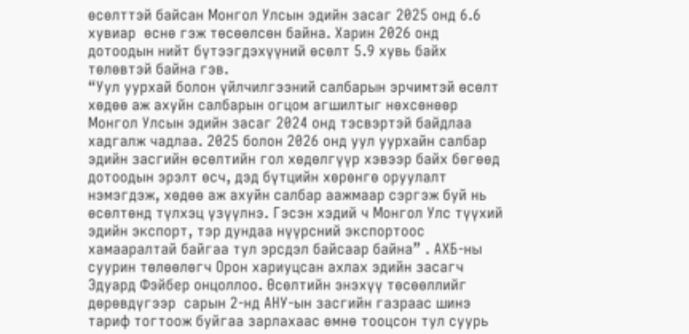өсөлттэй байсан Монгол Улсын эдийн засаг 2025 онд 6.6 хувиар  өснө гэж төсөөлсөн байна. Харин 2026 онд дотоодын нийт бүтээгдэхүүний өсөлт 5.9 хувь байх төлөвтэй байна гэв.
“Уул уурхай болон үйлчилгээний салбарын эрчимтэй өсөлт хөдөө аж ахуйн салбарын огцом агшилтыг нөхсөнөөр Монгол Улсын эдийн засаг 2024 онд тэсвэртэй байдлаа хадгалж чадлаа. 2025 болон 2026 онд уул уурхайн салбар эдийн засгийн өсөлтийн гол хөдөлгүүр хэвээр байх бөгөөд дотоодын эрэлт өсч, дэд бүтцийн хөрөнгө оруулалт нэмэгдэж, хөдөө аж ахуйн салбар аажмаар сэргэж буй нь өсөлтөнд түлхэц үзүүлнэ. Гэсэн хэдий ч Монгол Улс түүхий эдийн экспорт, тэр дундаа нүүрсний экспортоос хамааралтай байгаа тул эрсдэл байсаар байна” . АХБ-ны суурин төлөөлөгч Орон хариуцсан ахлах эдийн засагч Эдуард Фэйбер онцоллоо. Өсөлтийн энэхүү төсөөллийг  дөрөвдүгээр  сарын 2-нд АНУ-ын засгийн газраас шинэ тариф тогтоож буйгаа зарлахаас өмнө тооцсон тул суурь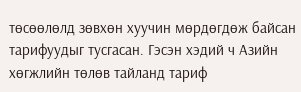төсөөлөлд зөвхөн хуучин мөрдөгдөж байсан тарифуудыг тусгасан. Гэсэн хэдий ч Азийн хөгжлийн төлөв тайланд тариф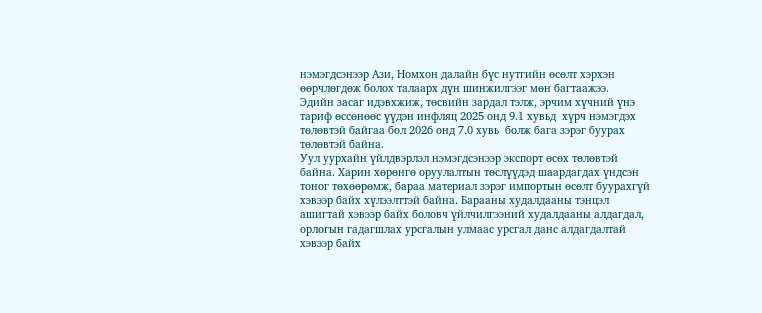нэмэгдсэнээр Ази, Номхон далайн бүс нутгийн өсөлт хэрхэн өөрчлөгдөж болох талаарх дүн шинжилгээг мөн багтаажээ.
Эдийн засаг идэвхжиж, төсвийн зардал тэлж, эрчим хүчний үнэ тариф өссөнөөс үүдэн инфляц 2025 онд 9.1 хувьд  хүрч нэмэгдэх төлөвтэй байгаа бол 2026 онд 7.0 хувь  болж бага зэрэг буурах төлөвтэй байна.
Уул уурхайн үйлдвэрлэл нэмэгдсэнээр экспорт өсөх төлөвтэй байна. Харин хөрөнгө оруулалтын төслүүдэд шаардагдах үндсэн тоног төхөөрөмж, бараа материал зэрэг импортын өсөлт буурахгүй хэвээр байх хүлээлттэй байна. Барааны худалдааны тэнцэл ашигтай хэвээр байх боловч үйлчилгээний худалдааны алдагдал, орлогын гадагшлах урсгалын улмаас урсгал данс алдагдалтай хэвээр байх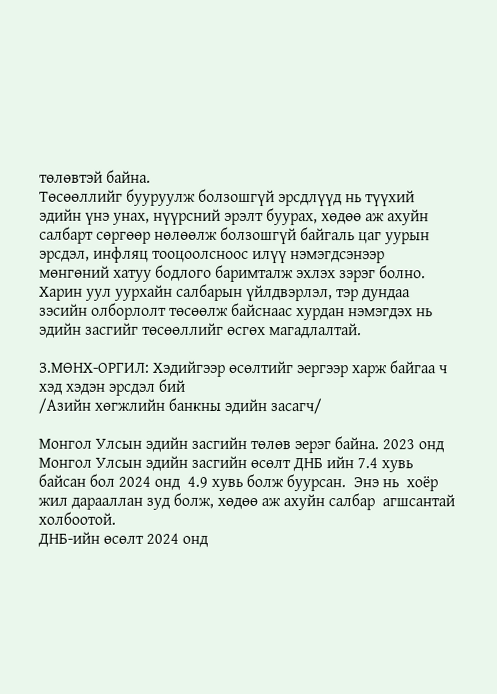төлөвтэй байна.
Төсөөллийг бууруулж болзошгүй эрсдлүүд нь түүхий эдийн үнэ унах, нүүрсний эрэлт буурах, хөдөө аж ахуйн салбарт сөргөөр нөлөөлж болзошгүй байгаль цаг уурын эрсдэл, инфляц тооцоолсноос илүү нэмэгдсэнээр мөнгөний хатуу бодлого баримталж эхлэх зэрэг болно. Харин уул уурхайн салбарын үйлдвэрлэл, тэр дундаа зэсийн олборлолт төсөөлж байснаас хурдан нэмэгдэх нь эдийн засгийг төсөөллийг өсгөх магадлалтай.

З.МӨНХ-ОРГИЛ: Хэдийгээр өсөлтийг эергээр харж байгаа ч хэд хэдэн эрсдэл бий
/Азийн хөгжлийн банкны эдийн засагч/

Монгол Улсын эдийн засгийн төлөв эерэг байна. 2023 онд Монгол Улсын эдийн засгийн өсөлт ДНБ ийн 7.4 хувь байсан бол 2024 онд  4.9 хувь болж буурсан.  Энэ нь  хоёр жил дарааллан зуд болж, хөдөө аж ахуйн салбар  агшсантай холбоотой.
ДНБ-ийн өсөлт 2024 онд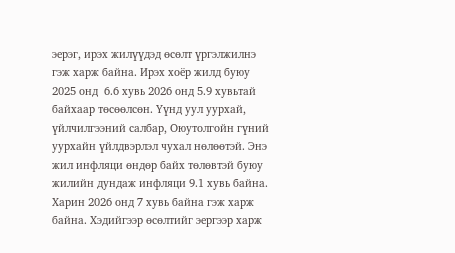эерэг, ирэх жилүүдэд өсөлт үргэлжилнэ гэж харж байна. Ирэх хоёр жилд буюу 2025 онд  6.6 хувь 2026 онд 5.9 хувьтай байхаар төсөөлсөн. Үүнд уул уурхай, үйлчилгээний салбар, Оюутолгойн гүний уурхайн үйлдвэрлэл чухал нөлөөтэй. Энэ жил инфляци өндөр байх төлөвтэй буюу жилийн дундаж инфляци 9.1 хувь байна. Харин 2026 онд 7 хувь байна гэж харж байна. Хэдийгээр өсөлтийг эергээр харж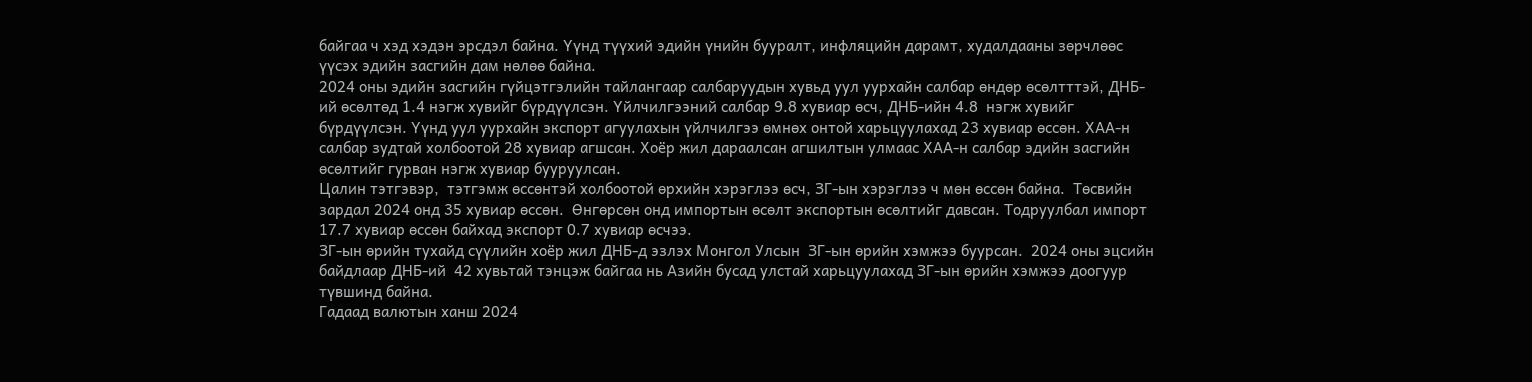байгаа ч хэд хэдэн эрсдэл байна. Үүнд түүхий эдийн үнийн бууралт, инфляцийн дарамт, худалдааны зөрчлөөс үүсэх эдийн засгийн дам нөлөө байна.
2024 оны эдийн засгийн гүйцэтгэлийн тайлангаар салбаруудын хувьд уул уурхайн салбар өндөр өсөлтттэй, ДНБ-ий өсөлтөд 1.4 нэгж хувийг бүрдүүлсэн. Үйлчилгээний салбар 9.8 хувиар өсч, ДНБ-ийн 4.8  нэгж хувийг бүрдүүлсэн. Үүнд уул уурхайн экспорт агуулахын үйлчилгээ өмнөх онтой харьцуулахад 23 хувиар өссөн. ХАА-н салбар зудтай холбоотой 28 хувиар агшсан. Хоёр жил дараалсан агшилтын улмаас ХАА-н салбар эдийн засгийн өсөлтийг гурван нэгж хувиар бууруулсан.
Цалин тэтгэвэр,  тэтгэмж өссөнтэй холбоотой өрхийн хэрэглээ өсч, ЗГ-ын хэрэглээ ч мөн өссөн байна.  Төсвийн зардал 2024 онд 35 хувиар өссөн.  Өнгөрсөн онд импортын өсөлт экспортын өсөлтийг давсан. Тодруулбал импорт 17.7 хувиар өссөн байхад экспорт 0.7 хувиар өсчээ.
ЗГ-ын өрийн тухайд сүүлийн хоёр жил ДНБ-д эзлэх Монгол Улсын  ЗГ-ын өрийн хэмжээ буурсан.  2024 оны эцсийн байдлаар ДНБ-ий  42 хувьтай тэнцэж байгаа нь Азийн бусад улстай харьцуулахад ЗГ-ын өрийн хэмжээ доогуур түвшинд байна.
Гадаад валютын ханш 2024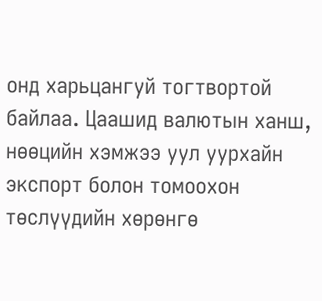онд харьцангуй тогтвортой байлаа. Цаашид валютын ханш, нөөцийн хэмжээ уул уурхайн экспорт болон томоохон төслүүдийн хөрөнгө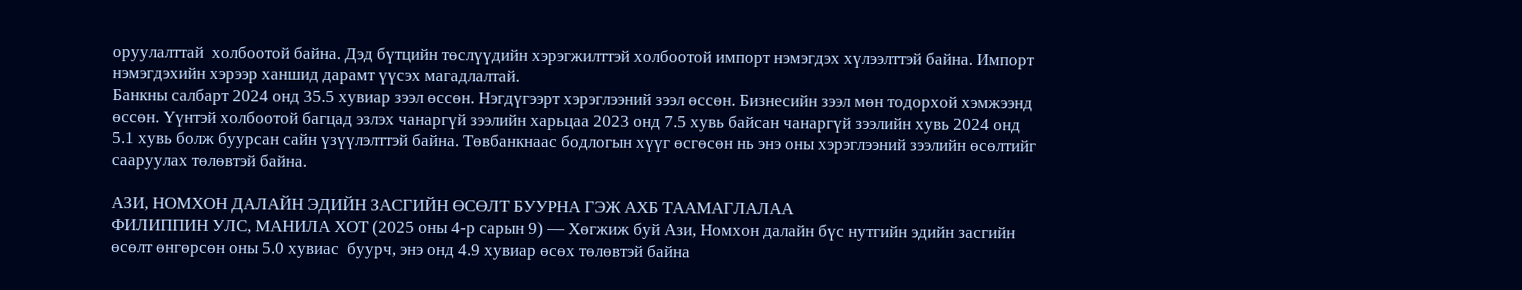оруулалттай  холбоотой байна. Дэд бүтцийн төслүүдийн хэрэгжилттэй холбоотой импорт нэмэгдэх хүлээлттэй байна. Импорт нэмэгдэхийн хэрээр ханшид дарамт үүсэх магадлалтай.
Банкны салбарт 2024 онд 35.5 хувиар зээл өссөн. Нэгдүгээрт хэрэглээний зээл өссөн. Бизнесийн зээл мөн тодорхой хэмжээнд өссөн. Үүнтэй холбоотой багцад эзлэх чанаргүй зээлийн харьцаа 2023 онд 7.5 хувь байсан чанаргүй зээлийн хувь 2024 онд 5.1 хувь болж буурсан сайн үзүүлэлттэй байна. Төвбанкнаас бодлогын хүүг өсгөсөн нь энэ оны хэрэглээний зээлийн өсөлтийг сааруулах төлөвтэй байна.

АЗИ, НОМХОН ДАЛАЙН ЭДИЙН ЗАСГИЙН ӨСӨЛТ БУУРНА ГЭЖ АХБ ТААМАГЛАЛАА
ФИЛИППИН УЛС, МАНИЛА ХОТ (2025 оны 4-р сарын 9) — Хөгжиж буй Ази, Номхон далайн бүс нутгийн эдийн засгийн өсөлт өнгөрсөн оны 5.0 хувиас  буурч, энэ онд 4.9 хувиар өсөх төлөвтэй байна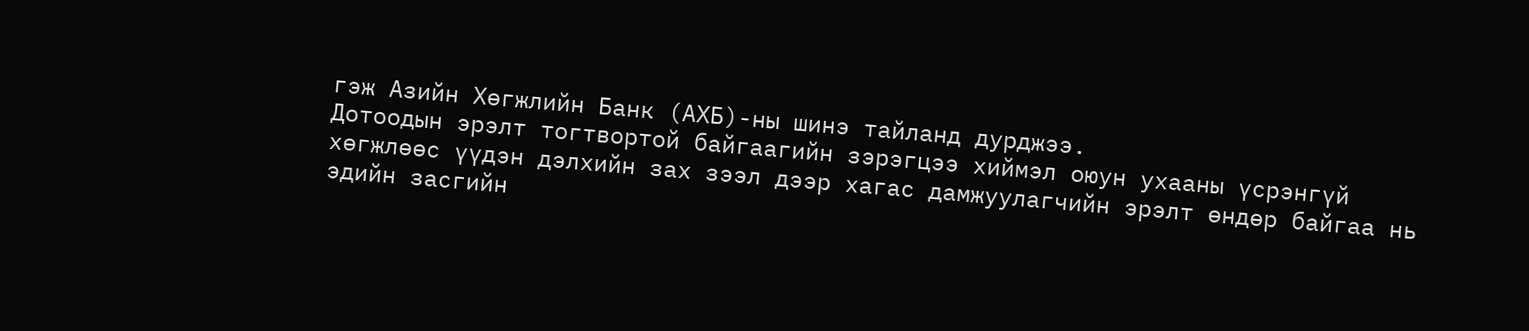гэж Азийн Хөгжлийн Банк (АХБ)-ны шинэ тайланд дурджээ.
Дотоодын эрэлт тогтвортой байгаагийн зэрэгцээ хиймэл оюун ухааны үсрэнгүй хөгжлөөс үүдэн дэлхийн зах зээл дээр хагас дамжуулагчийн эрэлт өндөр байгаа нь эдийн засгийн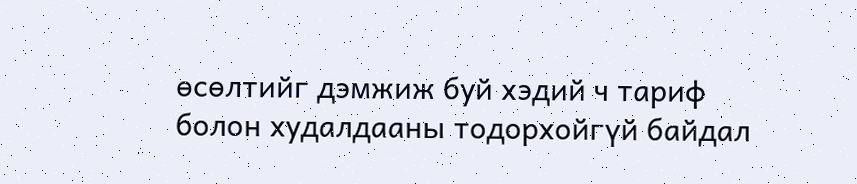өсөлтийг дэмжиж буй хэдий ч тариф болон худалдааны тодорхойгүй байдал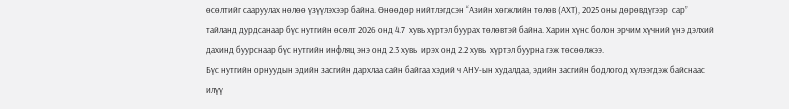өсөлтийг сааруулах нөлөө үзүүлэхээр байна. Өнөөдөр нийтлэгдсэн “Азийн хөгжлийн төлөв (АХТ), 2025 оны дөрөвдүгээр  сар” тайланд дурдсанаар бүс нутгийн өсөлт 2026 онд 4.7  хувь хүртэл буурах төлөвтэй байна. Харин хүнс болон эрчим хүчний үнэ дэлхий дахинд буурснаар бүс нутгийн инфляц энэ онд 2.3 хувь  ирэх онд 2.2 хувь  хүртэл буурна гэж төсөөлжээ.
Бүс нутгийн орнуудын эдийн засгийн дархлаа сайн байгаа хэдий ч АНУ-ын худалдаа, эдийн засгийн бодлогод хүлээгдэж байснаас илүү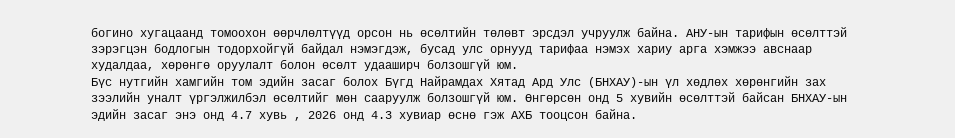богино хугацаанд томоохон өөрчлөлтүүд орсон нь өсөлтийн төлөвт эрсдэл учруулж байна. АНУ-ын тарифын өсөлттэй зэрэгцэн бодлогын тодорхойгүй байдал нэмэгдэж, бусад улс орнууд тарифаа нэмэх хариу арга хэмжээ авснаар худалдаа, хөрөнгө оруулалт болон өсөлт удааширч болзошгүй юм.
Бүс нутгийн хамгийн том эдийн засаг болох Бүгд Найрамдах Хятад Ард Улс (БНХАУ)-ын үл хөдлөх хөрөнгийн зах зээлийн уналт үргэлжилбэл өсөлтийг мөн сааруулж болзошгүй юм. Өнгөрсөн онд 5 хувийн өсөлттэй байсан БНХАУ-ын эдийн засаг энэ онд 4.7 хувь , 2026 онд 4.3 хувиар өснө гэж АХБ тооцсон байна.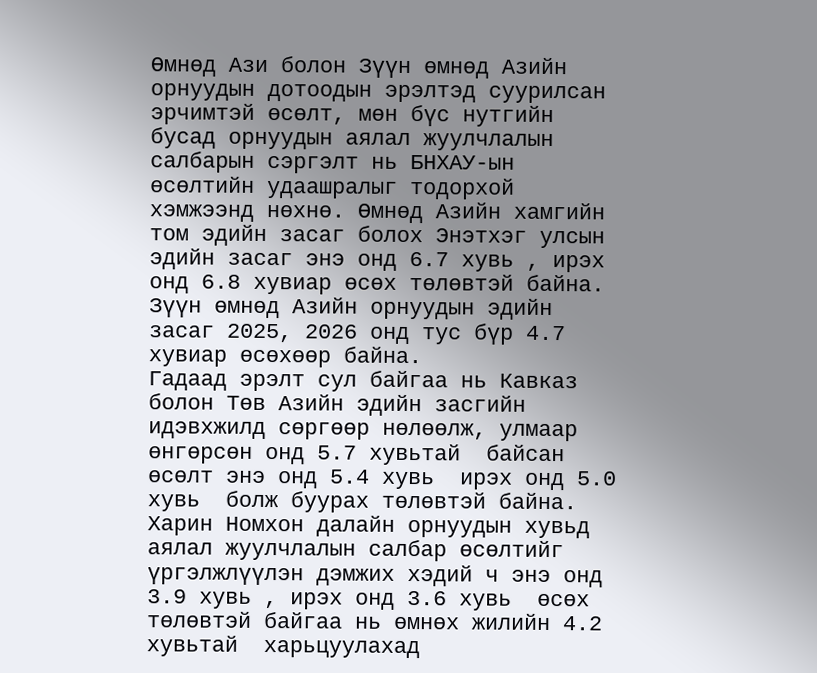Өмнөд Ази болон Зүүн өмнөд Азийн орнуудын дотоодын эрэлтэд суурилсан эрчимтэй өсөлт, мөн бүс нутгийн бусад орнуудын аялал жуулчлалын салбарын сэргэлт нь БНХАУ-ын өсөлтийн удаашралыг тодорхой хэмжээнд нөхнө. Өмнөд Азийн хамгийн том эдийн засаг болох Энэтхэг улсын эдийн засаг энэ онд 6.7 хувь , ирэх онд 6.8 хувиар өсөх төлөвтэй байна. Зүүн өмнөд Азийн орнуудын эдийн засаг 2025, 2026 онд тус бүр 4.7  хувиар өсөхөөр байна.
Гадаад эрэлт сул байгаа нь Кавказ болон Төв Азийн эдийн засгийн идэвхжилд сөргөөр нөлөөлж, улмаар өнгөрсөн онд 5.7 хувьтай  байсан өсөлт энэ онд 5.4 хувь  ирэх онд 5.0 хувь  болж буурах төлөвтэй байна. Харин Номхон далайн орнуудын хувьд аялал жуулчлалын салбар өсөлтийг үргэлжлүүлэн дэмжих хэдий ч энэ онд 3.9 хувь , ирэх онд 3.6 хувь  өсөх төлөвтэй байгаа нь өмнөх жилийн 4.2 хувьтай  харьцуулахад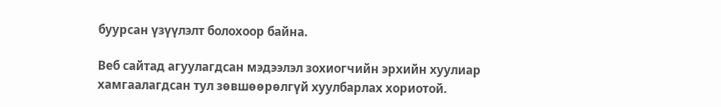буурсан үзүүлэлт болохоор байна.

Веб сайтад агуулагдсан мэдээлэл зохиогчийн эрхийн хуулиар хамгаалагдсан тул зөвшөөрөлгүй хуулбарлах хориотой.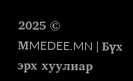2025 © МMEDEE.MN | Бүх эрх хуулиар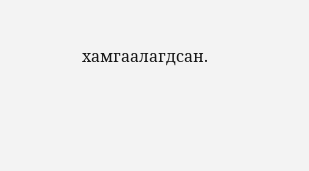хамгаалагдсан.